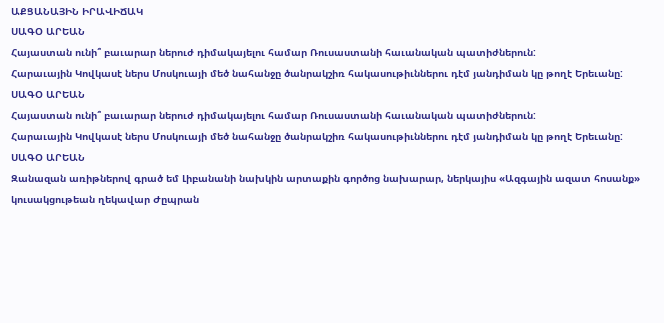ԱՔՑԱՆԱՅԻՆ ԻՐԱՎԻՃԱԿ
ՍԱԳՕ ԱՐԵԱՆ
Հայաստան ունի՞ բաւարար ներուժ դիմակայելու համար Ռուսաստանի հաւանական պատիժներուն:
Հարաւային Կովկասէ ներս Մոսկուայի մեծ նահանջը ծանրակշիռ հակասութիւններու դէմ յանդիման կը թողէ Երեւանը:
ՍԱԳՕ ԱՐԵԱՆ
Հայաստան ունի՞ բաւարար ներուժ դիմակայելու համար Ռուսաստանի հաւանական պատիժներուն:
Հարաւային Կովկասէ ներս Մոսկուայի մեծ նահանջը ծանրակշիռ հակասութիւններու դէմ յանդիման կը թողէ Երեւանը:
ՍԱԳՕ ԱՐԵԱՆ
Զանազան առիթներով գրած եմ Լիբանանի նախկին արտաքին գործոց նախարար, ներկայիս «Ազգային ազատ հոսանք» կուսակցութեան ղեկավար Ժըպրան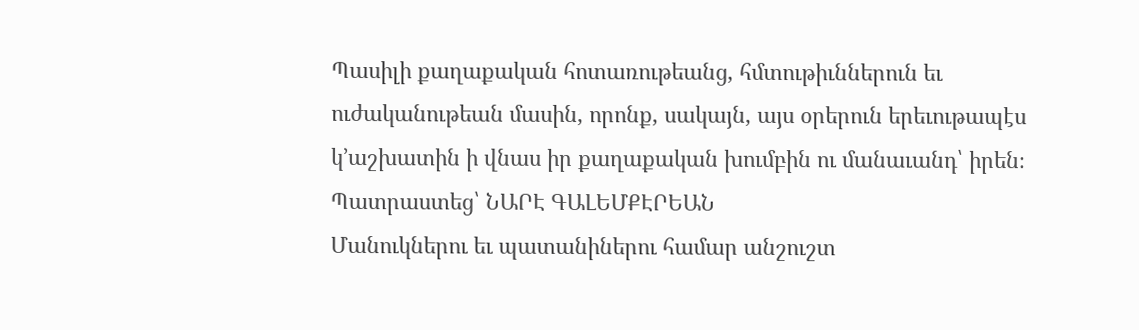Պասիլի քաղաքական հոտառութեանց, հմտութիւններուն եւ ուժականութեան մասին, որոնք, սակայն, այս օրերուն երեւութապէս կ՚աշխատին ի վնաս իր քաղաքական խումբին ու մանաւանդ՝ իրեն։
Պատրաստեց՝ ՆԱՐԷ ԳԱԼԵՄՔԷՐԵԱՆ
Մանուկներու եւ պատանիներու համար անշուշտ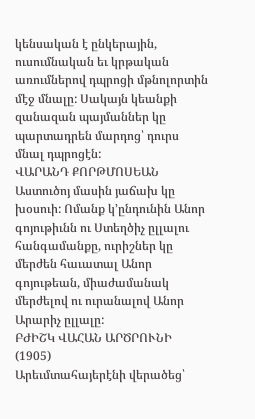կենսական է ընկերային, ուսումնական եւ կրթական առումներով դպրոցի մթնոլորտին մէջ մնալը: Սակայն կեանքի զանազան պայմաններ կը պարտադրեն մարդոց՝ դուրս մնալ դպրոցէն:
ՎԱՐԱՆԴ ՔՈՐԹՄՈՍԵԱՆ
Աստուծոյ մասին յաճախ կը խօսուի: Ոմանք կ՚ընդունին Անոր գոյութիւնն ու Ստեղծիչ ըլլալու հանգամանքը, ուրիշներ կը մերժեն հաւատալ Անոր գոյութեան, միաժամանակ մերժելով ու ուրանալով Անոր Արարիչ ըլլալը:
ԲԺԻՇԿ ՎԱՀԱՆ ԱՐԾՐՈՒՆԻ (1905)
Արեւմտահայերէնի վերածեց՝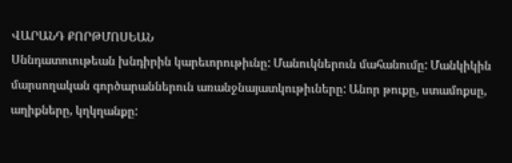ՎԱՐԱՆԴ ՔՈՐԹՄՈՍԵԱՆ
Սննդատուութեան խնդիրին կարեւորութիւնը: Մանուկներուն մահանումը: Մանկիկին մարսողական գործարաններուն առանջնայատկութիւները: Անոր թուքը, ստամոքսը, աղիքները, կղկղանքը: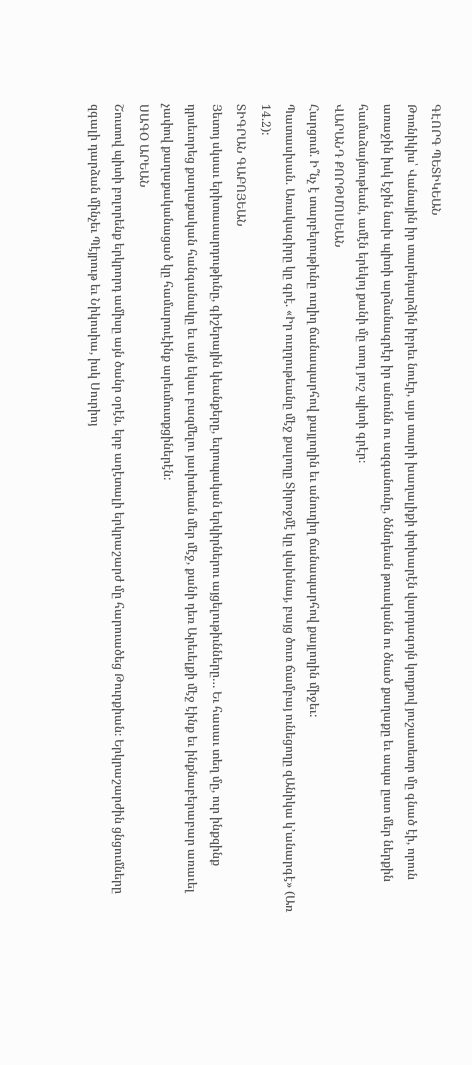ԳԷՈՐԳ ՊԵՏԻԿԵԱՆ
Թոռնիկիս՝ Վանային իր տարեդարձին իբրեւ նուէր, այս տարի խաղալիքի փոխարէն վարդագոյն կողքով յուշատետր մը գնած էի, որուն առաջին իսկ էջին նախ պիտի արձանագրէր իր անունն ու ազգանունը, ծննդեան թուականն ու ծնած քաղաքը եւ ապա ըստ մեր ներքին համաձայնութեան, ամէն երեկոյ քանի մը տող յուշ պիտի գրէր։
ՎԱՐԱՆԴ ՔՈՐԹՄՈՍԵԱՆ
Հարցում. Ի՞նչ է տարբերութիւնը ուղիղ ճանապարհով քայլողին եւ անուղիղ ճանապարհով քայլողին միջեւ:
Պատասխան. Առակագիրը կը գրէ. «Իր ուղղութեանը մէջ քալողը Տիրոջմէ կը վախնայ, բայց ծուռ ճամբայ ունեցողը զԱնիկա կ՚անարգէ» (Առ 14.2):
ՏԻԳՐԱՆ ԳԱԲՈՅԵԱՆ
Յետոյ սկսաւ երիտասարդութիւնը, գիշերային կեանքերը, եւրոպական երկիրներու այցելութիւնները… Եւ հասաւ տեղ մը, ուր ինքզինք դրսեւորեց քաղաքական հանգանակը եւ այն եկաւ բազմելու յաւիտեան մեր մէջ, քանի դեռ Արեւելքի մէջ էինք եւ ինքնաբերաբար առաւել չափով քաղաքականացած կը համարուէինք արեւմուտքցիներէն:
ՍԱԳՕ ԱՐԵԱՆ
Շուտով պիտի բոլորենք երկրորդ ամիսը այն ծանր օրէն, երբ աղէտալի երկրաշարժ մը հարուածեց Թուրքիան։ Երկրաշարժին ցնցումները զգալի դարձան մինչեւ Պէյրութ եւ Նիկոսիա, իսկ Սուրիոյ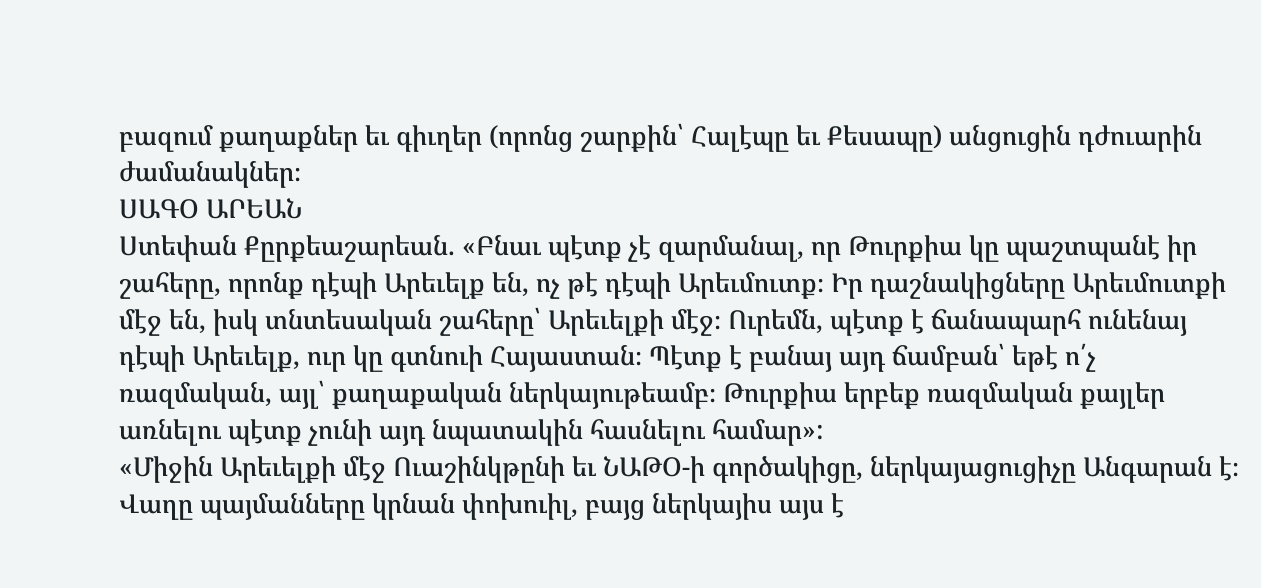բազում քաղաքներ եւ գիւղեր (որոնց շարքին՝ Հալէպը եւ Քեսապը) անցուցին դժուարին ժամանակներ։
ՍԱԳՕ ԱՐԵԱՆ
Ստեփան Քըրքեաշարեան. «Բնաւ պէտք չէ զարմանալ, որ Թուրքիա կը պաշտպանէ իր շահերը, որոնք դէպի Արեւելք են, ոչ թէ դէպի Արեւմուտք։ Իր դաշնակիցները Արեւմուտքի մէջ են, իսկ տնտեսական շահերը՝ Արեւելքի մէջ։ Ուրեմն, պէտք է ճանապարհ ունենայ դէպի Արեւելք, ուր կը գտնուի Հայաստան։ Պէտք է բանայ այդ ճամբան՝ եթէ ո՛չ ռազմական, այլ՝ քաղաքական ներկայութեամբ։ Թուրքիա երբեք ռազմական քայլեր առնելու պէտք չունի այդ նպատակին հասնելու համար»:
«Միջին Արեւելքի մէջ Ուաշինկթընի եւ ՆԱԹՕ-ի գործակիցը, ներկայացուցիչը Անգարան է։ Վաղը պայմանները կրնան փոխուիլ, բայց ներկայիս այս է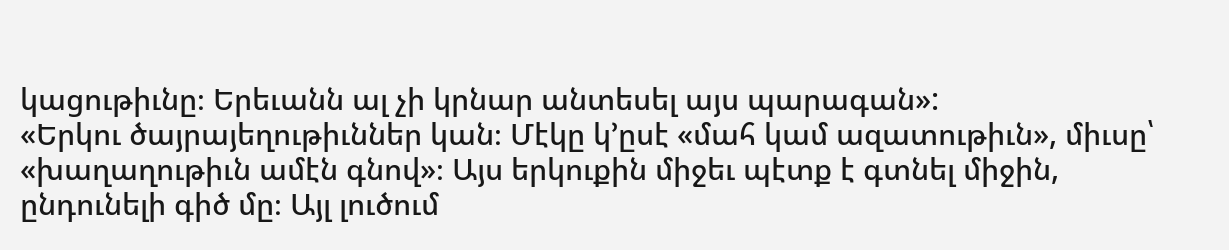կացութիւնը։ Երեւանն ալ չի կրնար անտեսել այս պարագան»:
«Երկու ծայրայեղութիւններ կան։ Մէկը կ՚ըսէ «մահ կամ ազատութիւն», միւսը՝ «խաղաղութիւն ամէն գնով»։ Այս երկուքին միջեւ պէտք է գտնել միջին, ընդունելի գիծ մը։ Այլ լուծում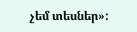չեմ տեսներ»: